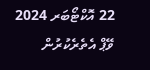22 އޮކްޓޯބަރ 2024
ވޭޕް އެތެރެކުރުން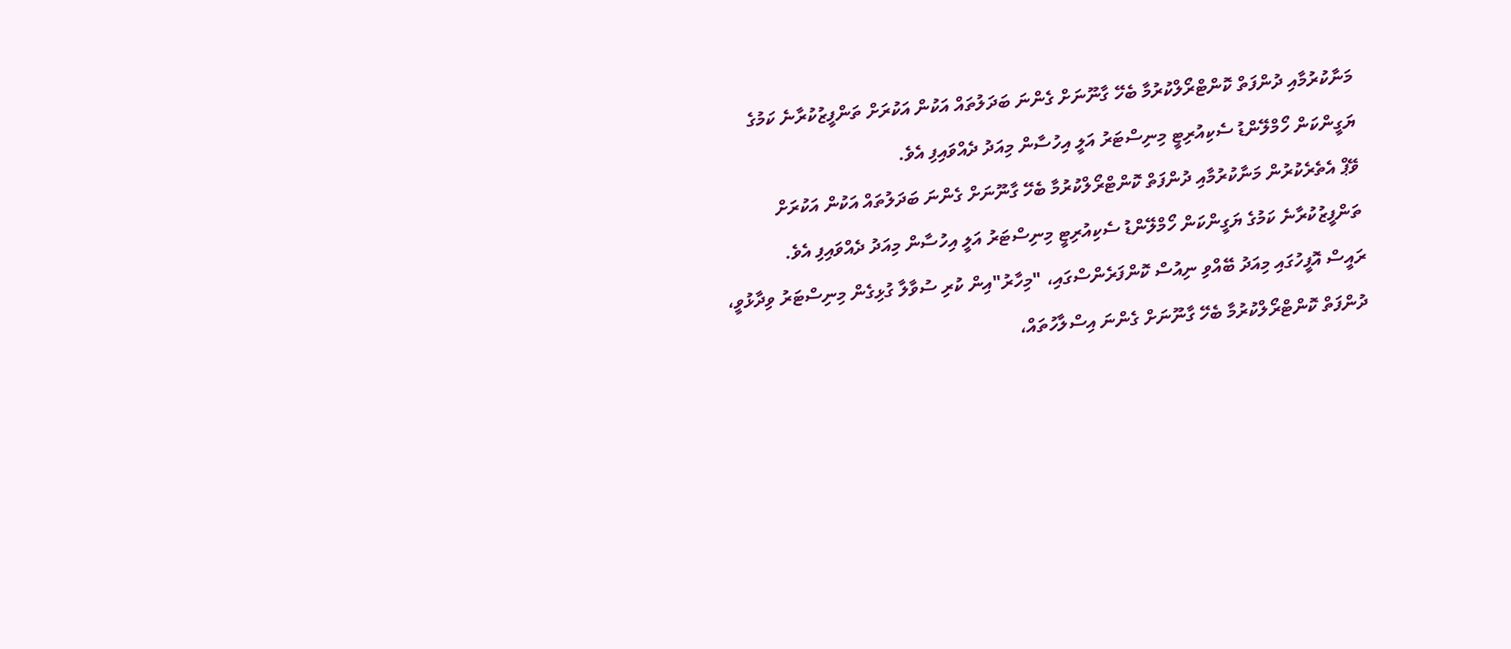މަނާކުރުމާއި ދުންފަތް ކޮންޓްރޯލްކުރުމާ ބެހޭ ގާނޫނަށް ގެންނަ ބަދަލުތައް އަކުން އަކުރަށް ތަންފީޒުކުރާނެ ކަމުގެ ޔަގީންކަން ހޯމްލޭންޑު ސެކިއުރިޓީ މިނިސްޓަރު އަލީ އިހުސާން މިއަދު ދެއްވައިފި އެވެ.
ވޭޕް އެތެރެކުރުން މަނާކުރުމާއި ދުންފަތް ކޮންޓްރޯލްކުރުމާ ބެހޭ ގާނޫނަށް ގެންނަ ބަދަލުތައް އަކުން އަކުރަށް ތަންފީޒުކުރާނެ ކަމުގެ ޔަގީންކަން ހޯމްލޭންޑު ސެކިއުރިޓީ މިނިސްޓަރު އަލީ އިހުސާން މިއަދު ދެއްވައިފި އެވެ.
ރައީސް އޮފީހުގައި މިއަދު ބޭއްވި ނިއުސް ކޮންފަރެންސްގައި، "މިހާރު"އިން ކުރި ސުވާލާ ގުޅިގެން މިނިސްޓަރު ވިދާޅުވީ، ދުންފަތް ކޮންޓްރޯލްކުރުމާ ބެހޭ ގާނޫނަށް ގެންނަ އިސްލާހުތައް،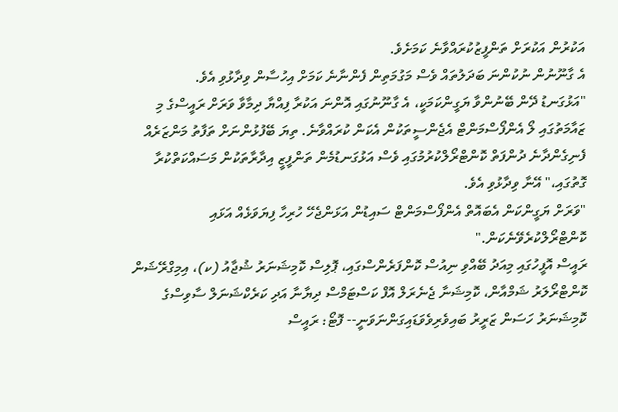އަކުރުން އަކުރަށް ތަންފީޒުކުރައްވާނެ ކަމަށެވެ.
އެ ގާނޫނުން ނުކުންނަ ބަދަލުތައް ވެސް މަގުމަތިން ފެންނާނެ ކަމަށް އިހުސާން ވިދާޅުވި އެވެ.
"އަޅުގަނޑު ދޭން ބޭނުންވާ ޔަގީންކަމަކީ، އެ ގާނޫނުގައި އޮންނަ އަކުރާ ފިއްޔާ ދިމާވާ ވަރަށް ރައީސްގެ މި ޒައާމަތުގައި ލޯ އެންފޯސްމަންޓް އެޖެންސީތަކުން އެކަން ކުރައްވާނެ. ތިޔަ ބޭފުޅުންނަށް ތަފާތު މަންޒަރެއް ފެނިގެންދާނެ ދުންފަތް ކޮންޓްރޯލްކުރުމުގައި ވެސް އަޅުގަނޑުމެން ތަންފީޒީ އިދާރާތަކުން މަސައްކަތްކުރާ ގޮތުގައި،" އޭނާ ވިދާޅުވި އެވެ.
"ވަރަށް ޔަގީންކަން އެބައޮތް އެންފޯސްމަންޓް ސައިޑުން އަޅަންޖެހޭ ހުރިހާ ފިޔަވަޅެއް އަޅައި ކޮންޓްރޯލްކުރެވޭނެކަން."
ރައީސް އޮފީހުގައި މިއަދު ބޭއްވި ނިއުސް ކޮންފަރެންސްގައި، ޕޮލިސް ކޮމިޝަނަރު ޝުޖާއު (ކ)، އިމިގްރޭޝަން ކޮންޓްރޯލަރު ޝަމްއާން، ކޮމިޝަނާ ޖެނެރަލް އޮފް ކަސްޓަމްސް ދިޔާނާ އަދި ކަރެކްޝަނަލް ސާވިސްގެ ކޮމިޝަނަރު ހަސަން ޒަރީރު ބައިވެރިވެވަޑައިގަންނަވަނީ-- ފޮޓޯ: ރައީސް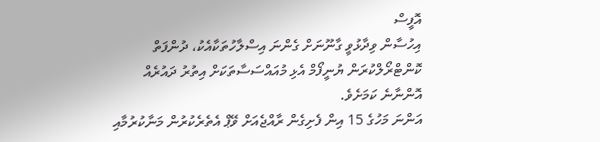އޮފީސް
އިހުސާން ވިދާޅުވީ ގާނޫނަށް ގެންނަ އިސްލާހުތަކާއެކު، ދުންފަތް ކޮންޓްރޯލްކުރަން ޔުނީފޯމް އެޅި މުއައްސަސާތަކަށް އިތުރު ދައުރެއް އޮންނާނެ ކަމަށެވެ.
އަންނަ މަހުގެ 15 އިން ފެށިގެން ރާއްޖެއަށް ވޭޕް އެތެރެކުރުން މަނާކުރުމާއި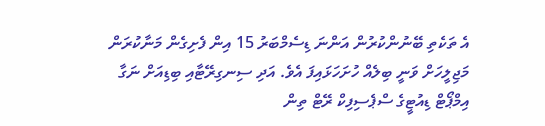އެ ތަކެތި ބޭނުންކުރުން އަންނަ ޑިސެމްބަރު 15 އިން ފެށިގެން މަނާކުރަން މަޖިލީހަށް ވަނީ ބިލެއް ހުށަހަޅައިފަ އެވެ. އަދި ސިނގިރޭޓާއި ބިޑިއަށް ނަގާ އިމްޕޯޓް ޑިއުޓީގެ ސްޕެސިފިކް ރޭޓް ތިން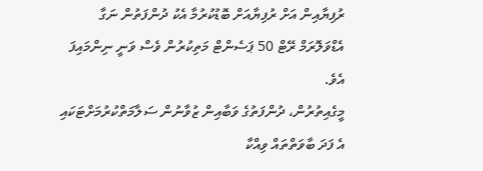ރުފިޔާއިން އަށް ރުފިޔާއަށް ބޮޑުކުރުމާ އެކު ދުންފަތުން ނަގާ އެޑްވަލޮރަމް ރޭޓް 50 ޕަސެންޓް މަތިކުރުން ވެސް ވަނީ ނިންމައިފަ އެވެ.
މީގެއިތުރުން، ދުންފަތުގެ ވަބާއިން ޒުވާނުން ސަލާމަތްކުރުމަށްޓަކައި އެ ފަދަ ބާވަތްތައް ވިއްކާ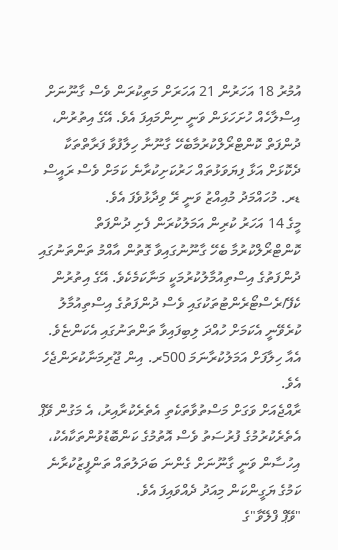އުމުރު 18 އަހަރުން 21 އަހަރަށް މަތިކުރަން ވެސް ގާނޫނަށް އިސްލާހެއް ހުށަހަޅަން ވަނީ ނިންމައިފަ އެވެ. އޭގެ އިތުރުން، ދުންފަތް ކޮންޓްރޯލްކުރުމާބެހޭ ގާނޫނާ ހިލާފުވާ ފަރާތްތަކާ ދެކޮޅަށް އަޅާ ފިޔަވަޅުތައް ހަރުކަށިކުރާނެ ކަމަށް ވެސް ރައީސް ޑރ. މުހައްމަދު މުއިއްޒު ވަނީ ރޭ ވިދާޅުވެފަ އެވެ.
މީގެ 14 އަހަރު ކުރިން އަމަލުކުރަން ފެށި ދުންފަތް ކޮންޓްރޯލްކުރުމާ ބެހޭ ގާނޫނުގައިވާ ގޮތުން އާއްމު ތަންތަނުގައި ދުންފަތުގެ އިސްތިއުމާލުކުރުމަކީ މަނާކަމެކެވެ. އޭގެ އިތުރުން ކެފޭ/ރެސްޓޯރެންޓުތަކުގައި ވެސް ދުންފަތުގެ އިސްތިއުމާލު ކުރެވޭނީ އެކަމަށް ހުއްދަ ލިބިފައިވާ ތަންތަނުގައި އެކަންޏެވެ. އެއާ ހިލާފަށް އަމަލުކުރާނަމަ 500ރ. އިން ޖޫރިމަނާކުރަންޖެހެ އެވެ.
ރާއްޖެއަށް ވަގަށް މަސްތުވާތަކެތި އެތެރެކުރާއިރު، އެ މަގުން ވޭޕް އެތެރެކުރުމުގެ ފުރުސަތު ވެސް އޮތުމުގެ ކަންބޮޑުވުންތަކާއެކު، އިހުސާން ވަނީ ގާނޫނަށް ގެންނަ ބަދަލުތައް ތަންފީޒުކުރާނެ ކަމުގެ ޔަގީންކަން މިއަދު ދެއްވައިފަ އެވެ.
"ވޭޕް ފްލޭވާ"ގެ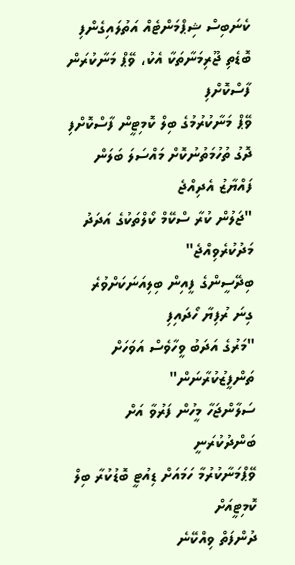ކެނަބިސް ޝިޕްމަންޓެއް އަތުލައިގެންފި
ބޮޑެތި ޖޫރިމަނާތަކާ އެކު، ވޭޕް މަނާކުރަން ފާސްކޮށްފި
ވޭޕް މަނާކުރުމުގެ ބިލް ކޮމިޓީން ފާސްކޮށްފި
ދޮގު ތުހުމަތުނުކޮށް މައްސަލަ ބަލަން ފައްޔާޒު އެދިއްޖެ
"ޖަލުން ކުރާ ސްކޭމް ކޯލްތަކުގެ އަދަދު މަދުކުރެވިއްޖެ"
ބިދޭސީންގެ ފީއިން ބިލިއަނަކަށްވުރެ ގިނަ ރުފިޔާ ހޯދައިފި
"މަރުގެ އަދަބު ވީހާވެސް އަވަހަށް ތަންފީޒުކުރާނަން"
ސަލާންޖަހާ މީހުން ފަރުވާ އަށް ބަންދުކުރަނީ
ވޭޕްމަނާކުރުމާ ހަމައަށް ޑިއުޓީ ބޮޑުކުރާ ބިލް ކޮމިޓީއަށް
ދުންފަތް ވިއްކޭނެ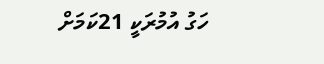ހަގު އުމުރަކީ 21ކަމަށް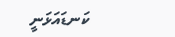ކަނޑައަޅަނީ